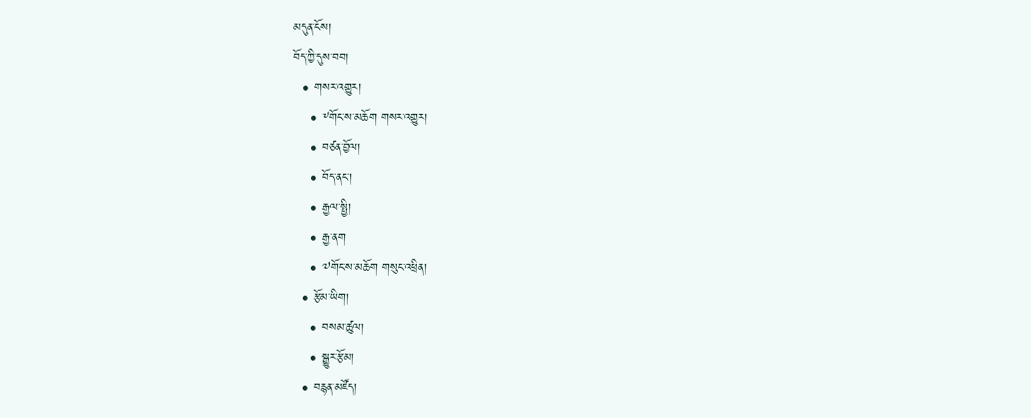མདུན་ངོས།
བོད་ཀྱི་དུས་བབ།
  • གསར་འགྱུར།
    • ༸གོང་ས་མཆོག གསར་འགྱུར།
    • བཙན་བྱོལ།
    • བོད་ནང་།
    • རྒྱལ་སྤྱི།
    • རྒྱ་ནག
    • ༧གོང་ས་མཆོག གསུང་འཕྲིན།
  • རྩོམ་ཡིག།
    • བསམ་ཚུལ།
    • སྒྱུར་རྩོམ།
  • བརྙན་མཛོད།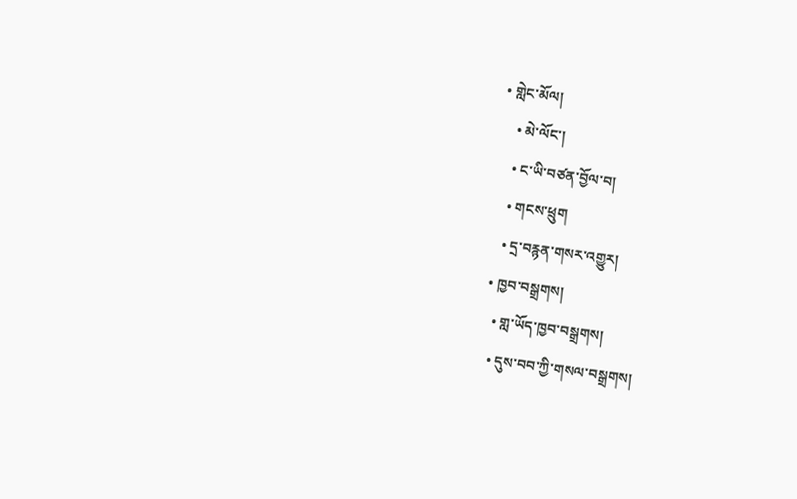• གླེང་མོལ།
    • མེ་ལོང་།
    • ང་ཡི་བཙན་བྱོལ་བ།
    • གངས་ཕྲུག
    • དྲ་བརྙན་གསར་འགྱུར།
  • ཁྱབ་བསྒྲགས།
    • གླ་ཡོད་ཁྱབ་བསྒྲགས།
    • དུས་བབ་ཀྱི་གསལ་བསྒྲགས།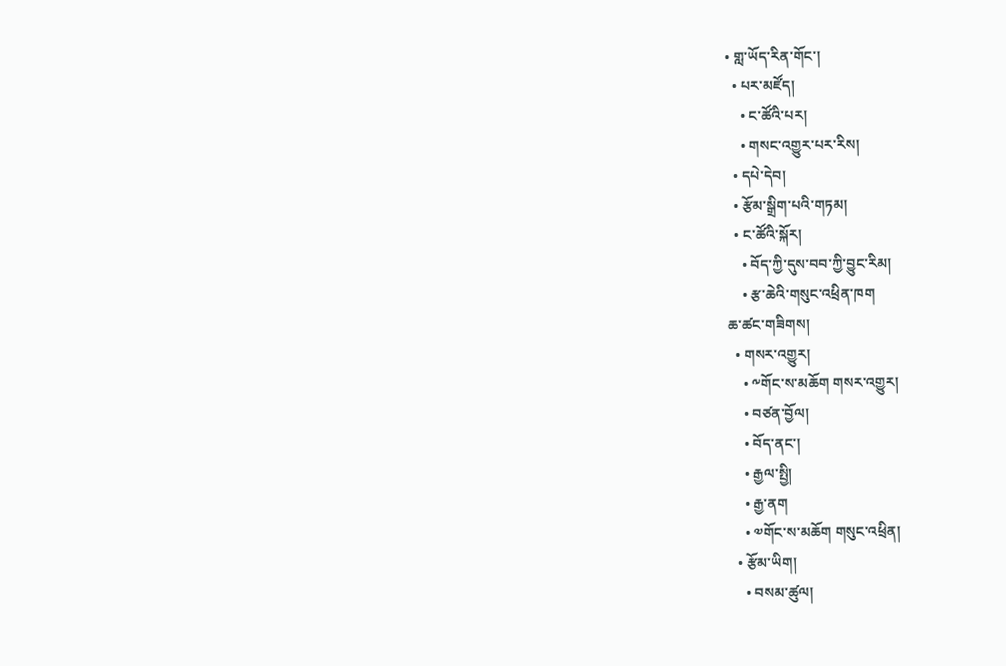• གླ་ཡོད་རིན་གོང་།
  • པར་མཛོད།
    • ང་ཚོའི་པར།
    • གསང་འགྱུར་པར་རིས།
  • དཔེ་དེབ།
  • རྩོམ་སྒྲིག་པའི་གཏམ།
  • ང་ཚོའི་སྐོར།
    • བོད་ཀྱི་དུས་བབ་ཀྱི་བྱུང་རིམ།
    • རྩ་ཆེའི་གསུང་འཕྲིན་ཁག
ཆ་ཚང་གཟིགས།
  • གསར་འགྱུར།
    • ༸གོང་ས་མཆོག གསར་འགྱུར།
    • བཙན་བྱོལ།
    • བོད་ནང་།
    • རྒྱལ་སྤྱི།
    • རྒྱ་ནག
    • ༧གོང་ས་མཆོག གསུང་འཕྲིན།
  • རྩོམ་ཡིག།
    • བསམ་ཚུལ།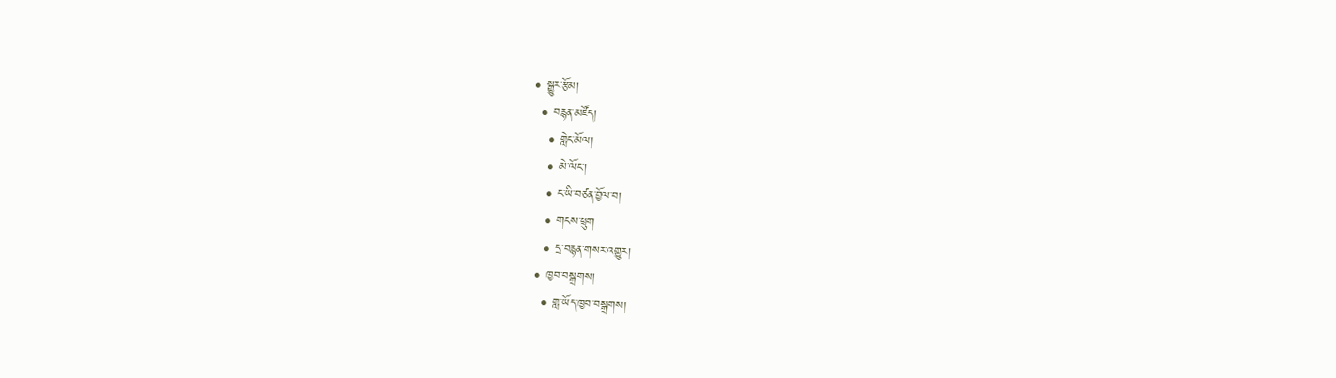• སྒྱུར་རྩོམ།
  • བརྙན་མཛོད།
    • གླེང་མོལ།
    • མེ་ལོང་།
    • ང་ཡི་བཙན་བྱོལ་བ།
    • གངས་ཕྲུག
    • དྲ་བརྙན་གསར་འགྱུར།
  • ཁྱབ་བསྒྲགས།
    • གླ་ཡོད་ཁྱབ་བསྒྲགས།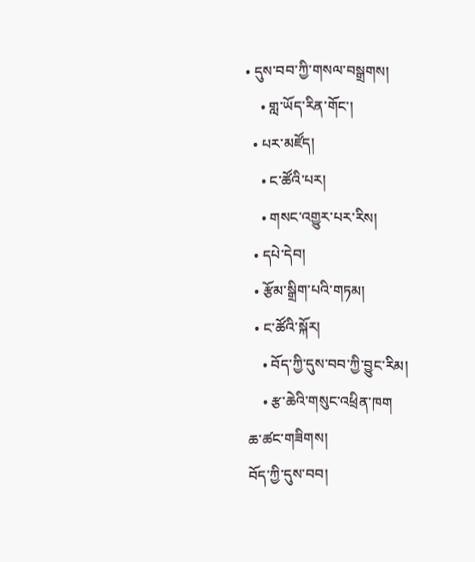• དུས་བབ་ཀྱི་གསལ་བསྒྲགས།
    • གླ་ཡོད་རིན་གོང་།
  • པར་མཛོད།
    • ང་ཚོའི་པར།
    • གསང་འགྱུར་པར་རིས།
  • དཔེ་དེབ།
  • རྩོམ་སྒྲིག་པའི་གཏམ།
  • ང་ཚོའི་སྐོར།
    • བོད་ཀྱི་དུས་བབ་ཀྱི་བྱུང་རིམ།
    • རྩ་ཆེའི་གསུང་འཕྲིན་ཁག
ཆ་ཚང་གཟིགས།
བོད་ཀྱི་དུས་བབ།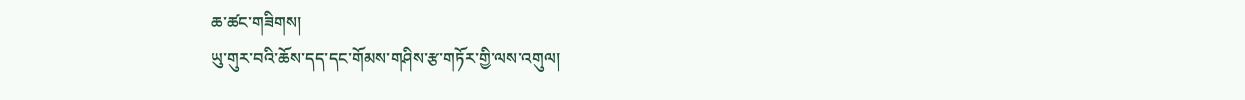ཆ་ཚང་གཟིགས།
ཡུ་གུར་བའི་ཆོས་དད་དང་གོམས་གཤིས་རྩ་གཏོར་གྱི་ལས་འགུལ།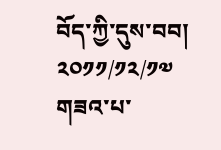བོད་ཀྱི་དུས་བབ།
༢༠༡༡/༡༢/༡༧
གཟའ་པ་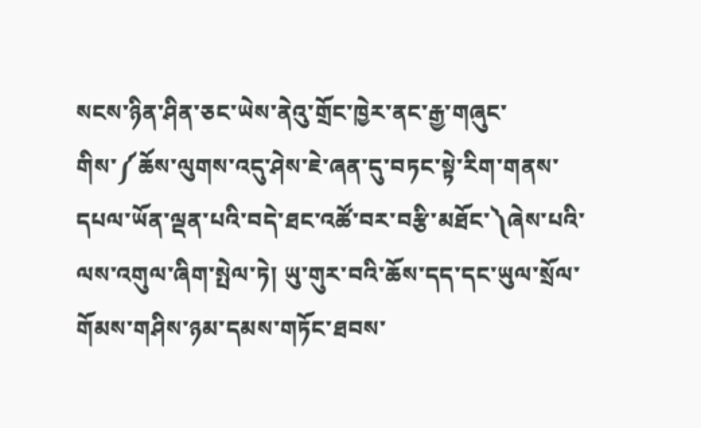སངས་ཉིན་ཤིན་ཅང་ཡེས་ནེའུ་གྲོང་ཁྱེར་ནང་རྒྱ་གཞུང་གིས་༼ཆོས་ལུགས་འདུ་ཤེས་ཇེ་ཞན་དུ་བཏང་སྟེ་རིག་གནས་དཔལ་ཡོན་ལྡན་པའི་བདེ་ཐང་འཚོ་བར་བརྩི་མཐོང་༽ཞེས་པའི་ལས་འགུལ་ཞིག་སྤེལ་ཏེ། ཡུ་གུར་བའི་ཆོས་དད་དང་ཡུལ་སྲོལ་གོམས་གཤིས་ཉམ་དམས་གཏོང་ཐབས་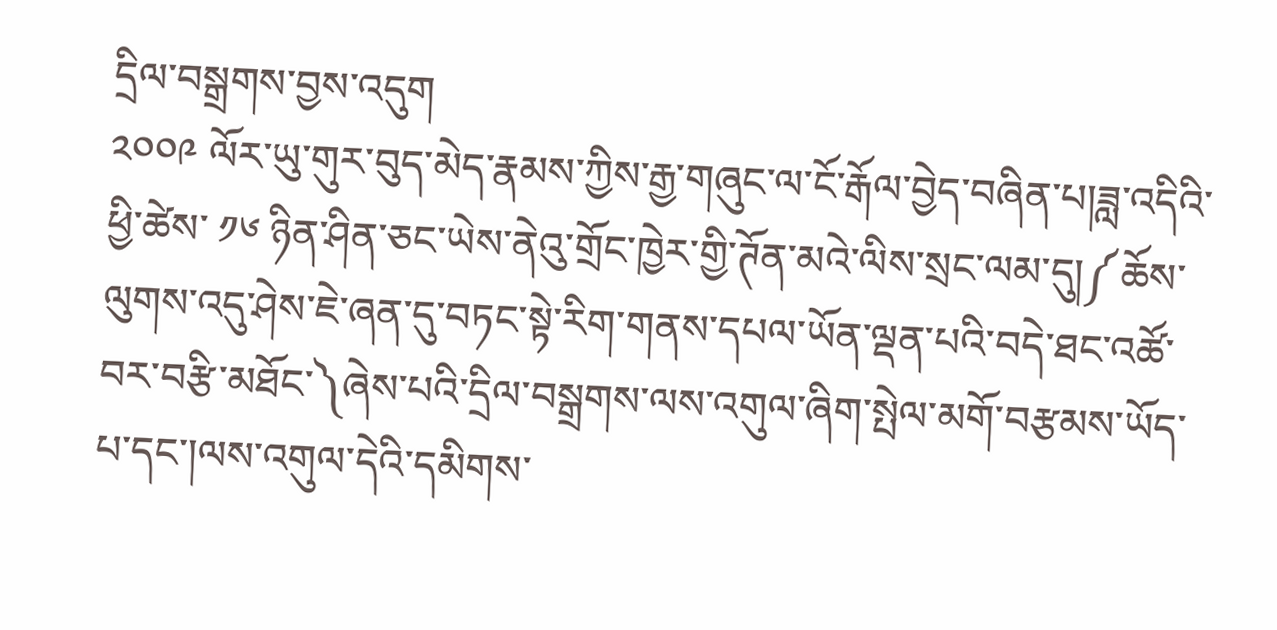དྲིལ་བསྒྲགས་བྱས་འདུག
༢༠༠༩ ལོར་ཡུ་གུར་བུད་མེད་རྣམས་ཀྱིས་རྒྱ་གཞུང་ལ་ངོ་རྒོལ་བྱེད་བཞིན་པ།ཟླ་འདིའི་ཕྱི་ཚེས་ ༡༦ ཉིན་ཤིན་ཅང་ཡེས་ནེའུ་གྲོང་ཁྱེར་གྱི་ཊོན་མའེ་ལིས་སྲང་ལམ་དུ།༼ཆོས་ལུགས་འདུ་ཤེས་ཇེ་ཞན་དུ་བཏང་སྟེ་རིག་གནས་དཔལ་ཡོན་ལྡན་པའི་བདེ་ཐང་འཚོ་བར་བརྩི་མཐོང་༽ཞེས་པའི་དྲིལ་བསྒྲགས་ལས་འགུལ་ཞིག་སྤེལ་མགོ་བརྩམས་ཡོད་པ་དང་།ལས་འགུལ་དེའི་དམིགས་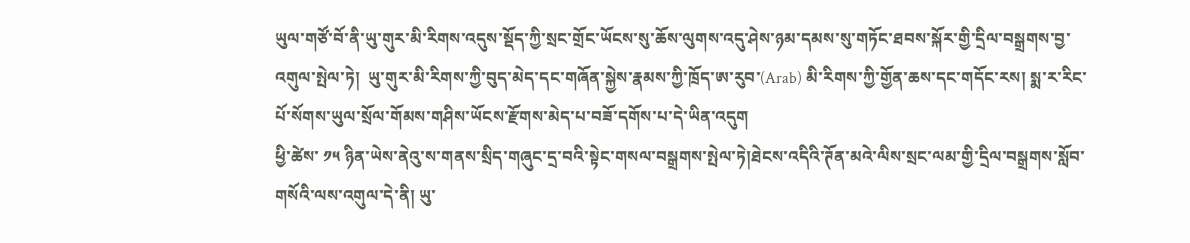ཡུལ་གཙོ་བོ་ནི་ཡུ་གུར་མི་རིགས་འདུས་སྡོད་ཀྱི་སྲང་གྲོང་ཡོངས་སུ་ཆོས་ལུགས་འདུ་ཤེས་ཉམ་དམས་སུ་གཏོང་ཐབས་སྐོར་གྱི་དྲིལ་བསྒྲགས་བྱ་འགུལ་སྤེལ་ཏེ།  ཡུ་གུར་མི་རིགས་ཀྱི་བུད་མེད་དང་གཞོན་སྐྱེས་རྣམས་ཀྱི་ཁྲོད་ཨ་རུབ་(Arab) མི་རིགས་ཀྱི་གྱོན་ཆས་དང་གདོང་རས། སྨ་ར་རིང་པོ་སོགས་ཡུལ་སྲོལ་གོམས་གཤིས་ཡོངས་རྫོགས་མེད་པ་བཟོ་དགོས་པ་དེ་ཡིན་འདུག
ཕྱི་ཚེས་ ༡༥ ཉིན་ཡེས་ནེའུ་ས་གནས་སྲིད་གཞུང་དྲ་བའི་སྟེང་གསལ་བསྒྲགས་སྤེལ་ཏེ།ཐེངས་འདིའི་ཊོན་མའེ་ལིས་སྲང་ལམ་གྱི་དྲིལ་བསྒྲགས་སློབ་གསོའི་ལས་འགུལ་དེ་ནི། ཡུ་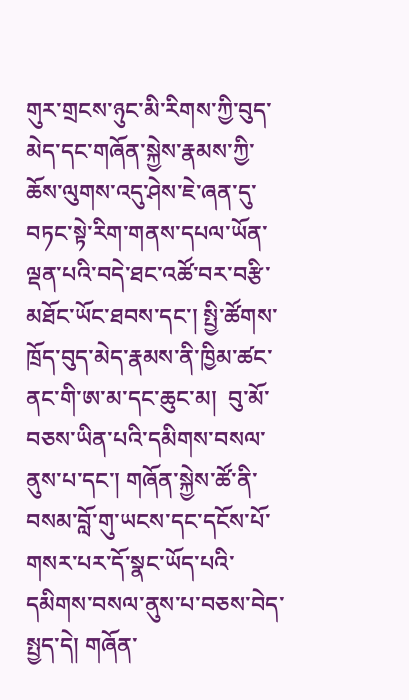གུར་གྲངས་ཉུང་མི་རིགས་ཀྱི་བུད་མེད་དང་གཞོན་སྐྱེས་རྣམས་ཀྱི་ཆོས་ལུགས་འདུ་ཤེས་ཇེ་ཞན་དུ་བཏང་སྟེ་རིག་གནས་དཔལ་ཡོན་ལྡན་པའི་བདེ་ཐང་འཚོ་བར་བརྩི་མཐོང་ཡོང་ཐབས་དང་། སྤྱི་ཚོགས་ཁྲོད་བུད་མེད་རྣམས་ནི་ཁྱིམ་ཚང་ནང་གི་ཨ་མ་དང་ཆུང་མ།  བུ་མོ་བཅས་ཡིན་པའི་དམིགས་བསལ་ནུས་པ་དང་། གཞོན་སྐྱེས་ཚོ་ནི་བསམ་བློ་གུ་ཡངས་དང་དངོས་པོ་གསར་པར་དོ་སྣང་ཡོད་པའི་དམིགས་བསལ་ནུས་པ་བཅས་བེད་སྤྱད་དེ། གཞོན་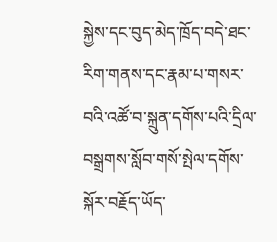སྐྱེས་དང་བུད་མེད་ཁྲོད་བདེ་ཐང་རིག་གནས་དང་རྣམ་པ་གསར་བའི་འཚོ་བ་སྐྲུན་དགོས་པའི་དྲིལ་བསྒྲགས་སློབ་གསོ་སྤེལ་དགོས་སྐོར་བརྗོད་ཡོད་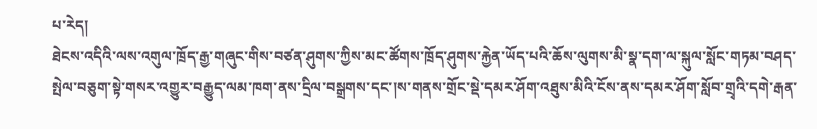པ་རེད།
ཐེངས་འདིའི་ལས་འགུལ་ཁྲོད་རྒྱ་གཞུང་གིས་བཙན་ཤུགས་ཀྱིས་མང་ཚོགས་ཁྲོད་ཤུགས་རྐྱེན་ཡོད་པའི་ཆོས་ལུགས་མི་སྣ་དག་ལ་སྐུལ་སློང་གཏམ་བཤད་སྤེལ་བཅུག་སྟེ་གསར་འགྱུར་བརྒྱུད་ལམ་ཁག་ནས་དྲིལ་བསྒྲགས་དང་།ས་གནས་གྲོང་སྡེ་དམར་ཤོག་འཐུས་མིའི་ངོས་ནས་དམར་ཤོག་སློབ་གྲྭའི་དགེ་རྒན་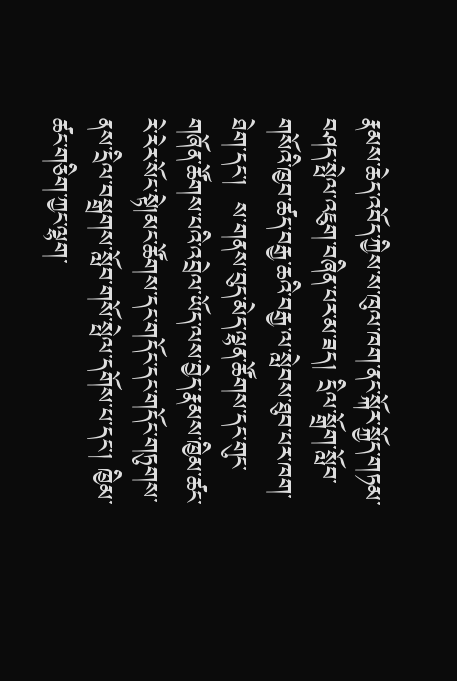རྣམས་ཆེད་འབོད་ཀྱིས་ས་ཁུལ་ཁག་ནང་སྐོར་སྐྱོད་གཏམ་བཤད་སྤེལ་འཇུག་བཞིན་པར་མ་ཟད། དྲིལ་སྒྲོག་སློབ་གསོའི་ཁྱབ་ཚད་བརྒྱ་ཆའི་བརྒྱ་ལ་སླེབས་ཐུབ་པར་ཁག་ཐེག་དང་།  ས་གནས་བུད་མེད་ལྷན་ཚོགས་དང་གུང་གཞོན་ཚོགས་པའི་འབྲེལ་ཡོད་ལས་བྱེད་རྣམས་ཁྱིམ་ཚང་རེ་རེར་སོང་སྟེ།མང་ཚོགས་དང་གདོང་དང་གདོང་གཏུགས་ནས་དྲིལ་བསྒྲགས་སློབ་གསོ་སྤེལ་དགོས་པ་དང་། ཁྱིམ་ཚང་གཅིག་ཀྱང་ལྷག་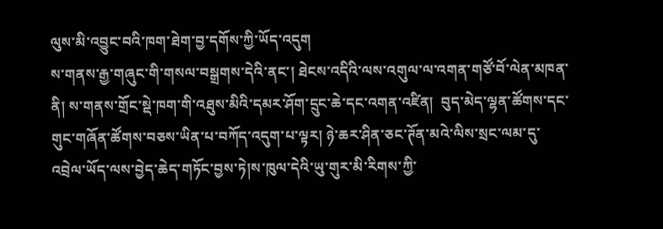ལུས་མི་འབྱུང་བའི་ཁག་ཐེག་བྱ་དགོས་ཀྱི་ཡོད་འདུག
ས་གནས་རྒྱ་གཞུང་གི་གསལ་བསྒྲགས་དེའི་ནང་། ཐེངས་འདིའི་ལས་འགུལ་ལ་འགན་གཙོ་བོ་ལེན་མཁན་ནི། ས་གནས་གྲོང་སྡེ་ཁག་གི་འཐུས་མིའི་དམར་ཤོག་དྲུང་ཆེ་དང་འགན་འཛིན།  བུད་མེད་ལྷན་ཚོགས་དང་གུང་གཞོན་ཚོགས་བཅས་ཡིན་པ་བཀོད་འདུག་པ་ལྟར། ཉེ་ཆར་ཤིན་ཅང་ཊོན་མའེ་ལིས་སྲང་ལམ་དུ་འབྲེལ་ཡོད་ལས་བྱེད་ཆེད་གཏོང་བྱས་ཏེ།ས་ཁུལ་དེའི་ཡུ་གུར་མི་རིགས་ཀྱི་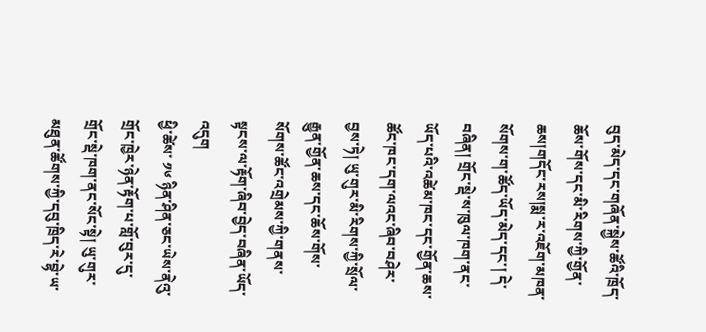བུད་མེད་དང་གཞོན་སྐྱེས་ཚོའི་ཁྲོད་ཆོས་གོས་དང་མི་རིགས་ཀྱི་གྱོན་ཆས།གདོང་རས།སྨ་ར་འཇོག་མཁན་སོགས་ག་ཚོད་ཡོད་མེད་དང་། དེ་བཞིན། གྲོང་སྡེ་ས་ཁུལ་ཁག་ནང་ཡོད་པའི་འཚེམ་ཁང་དང་གྱོན་ཆས་ཚོང་ཁང་དག་ལའང་ཞིབ་བཤེར་བྱས་ཏེ། ཡུ་གུར་མི་རིགས་ཀྱི་སྲོལ་རྒྱུན་གྱོན་ཆས་དང་ཆོས་གོས་སོགས་ཚོང་འགྲེམས་ཀྱི་གནས་སྟངས་ལ་རྟོག་ཞིབ་བྱེད་བཞིན་ཡོད་འདུག
ཕྱི་ཚེས་ ༡༦ ཉིན་ཤིན་ཅང་ཡེས་ནེའུ་གྲོང་ཁྱེར་ཉེན་རྟོག་པ་གློ་བུར་དུ་གྲོང་སྡེ་ཁག་ནང་སོང་སྟེ། ཡུ་གུར་མཐུན་ཚོགས་ཀྱི་དབུ་ཁྲིད་རེ་བྷེ་ཡ་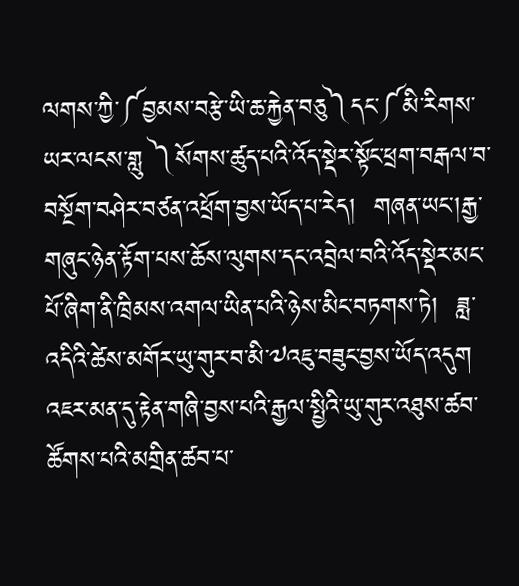ལགས་ཀྱི་༼བྱམས་བརྩེ་ཡི་ཆ་རྐྱེན་བཅུ༽དང་༼མི་རིགས་ཡར་ལངས་གླུ ༽སོགས་ཚུད་པའི་འོད་སྡེར་སྟོང་ཕྲག་བརྒལ་བ་བསྔོག་བཤེར་བཙན་འཕྲོག་བྱས་ཡོད་པ་རེད།  གཞན་ཡང་།རྒྱ་གཞུང་ཉེན་རྟོག་པས་ཆོས་ལུགས་དང་འབྲེལ་བའི་འོད་སྡེར་མང་པོ་ཞིག་ནི་ཁྲིམས་འགལ་ཡིན་པའི་ཉེས་མིང་བཏགས་ཏེ།  ཟླ་འདིའི་ཚེས་མགོར་ཡུ་གུར་བ་མི་༧འཇུ་བཟུང་བྱས་ཡོད་འདུག
འཇར་མན་དུ་རྟེན་གཞི་བྱས་པའི་རྒྱལ་སྤྱིའི་ཡུ་གུར་འཐུས་ཚབ་ཚོགས་པའི་མགྲིན་ཚབ་པ་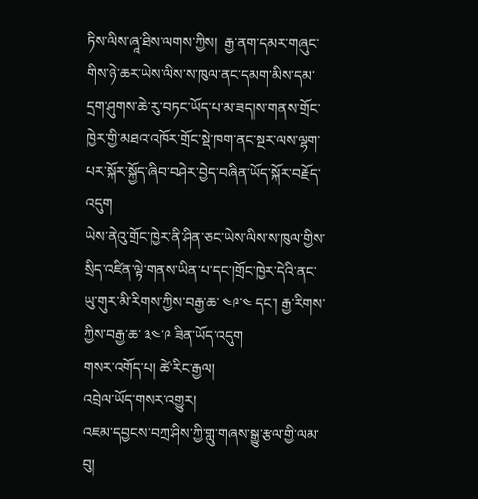ཏིས་ལིས་ཞཱ་ཐིས་ལགས་ཀྱིས།  རྒྱ་ནག་དམར་གཞུང་གིས་ཉེ་ཆར་ཡེས་ལིས་ས་ཁུལ་ནང་དམག་མིས་དམ་དྲག་ཤུགས་ཆེ་རུ་བཏང་ཡོད་པ་མ་ཟད།ས་གནས་གྲོང་ཁྱེར་གྱི་མཐའ་འཁོར་གྲོང་སྡེ་ཁག་ནང་སྔར་ལས་ལྷག་པར་སྐོར་སྐྱོད་ཞིབ་བཤེར་བྱེད་བཞིན་ཡོད་སྐོར་བརྗོད་འདུག
ཡེས་ནེའུ་གྲོང་ཁྱེར་ནི་ཤིན་ཅང་ཡེས་ལིས་ས་ཁུལ་གྱིས་སྲིད་འཛིན་ལྟེ་གནས་ཡིན་པ་དང་།གྲོང་ཁྱེར་དེའི་ནང་ཡུ་གུར་མི་རིགས་ཀྱིས་བརྒྱ་ཆ་ ༤༩་༤ དང་། རྒྱ་རིགས་ཀྱིས་བརྒྱ་ཆ་ ༣༤་༩ ཟིན་ཡོད་འདུག
གསར་འགོད་པ། ཚེ་རིང་རྒྱལ།
འབྲེལ་ཡོད་གསར་འགྱུར།
འཇམ་དབྱངས་བཀྲ་ཤིས་ཀྱི་གླུ་གཞས་སྒྱུ་རྩལ་གྱི་ལམ་བུ།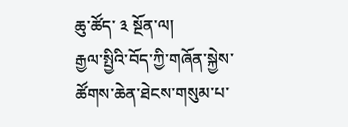ཆུ་ཚོད་ ༣ སྔོན་ལ།
རྒྱལ་སྤྱིའི་བོད་ཀྱི་གཞོན་སྐྱེས་ཚོགས་ཆེན་ཐེངས་གསུམ་པ་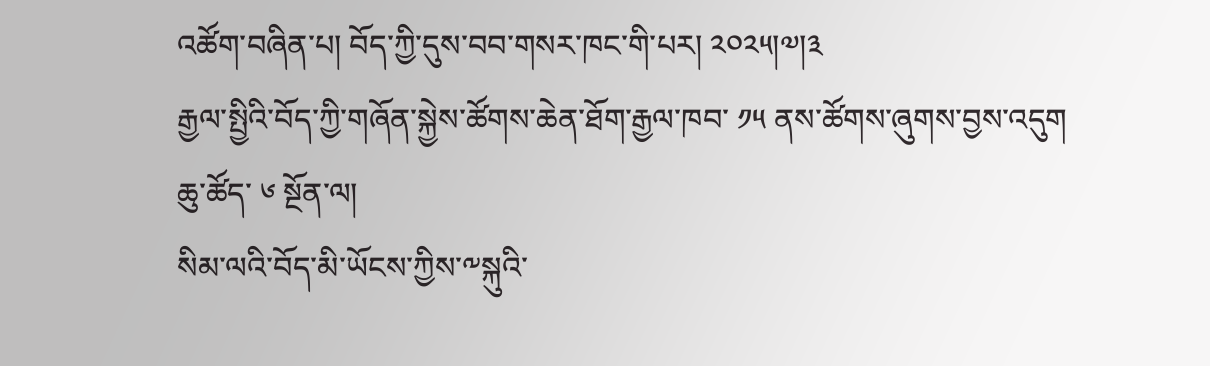འཚོག་བཞིན་པ། བོད་ཀྱི་དུས་བབ་གསར་ཁང་གི་པར། ༢༠༢༥།༧།༣
རྒྱལ་སྤྱིའི་བོད་ཀྱི་གཞོན་སྐྱེས་ཚོགས་ཆེན་ཐོག་རྒྱལ་ཁབ་ ༡༥ ནས་ཚོགས་ཞུགས་བྱས་འདུག
ཆུ་ཚོད་ ༦ སྔོན་ལ།
སིམ་ལའི་བོད་མི་ཡོངས་ཀྱིས་༸སྐུའི་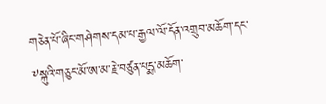གཅེན་པོ་ཞིང་གཤེགས་དམ་པ་རྒྱལ་ལོ་དོན་འགྲུབ་མཆོག་དང་༸སྐུའི་གཅུང་མོ་ཨ་མ་རྗེ་བཙུན་པདྨ་མཆོག་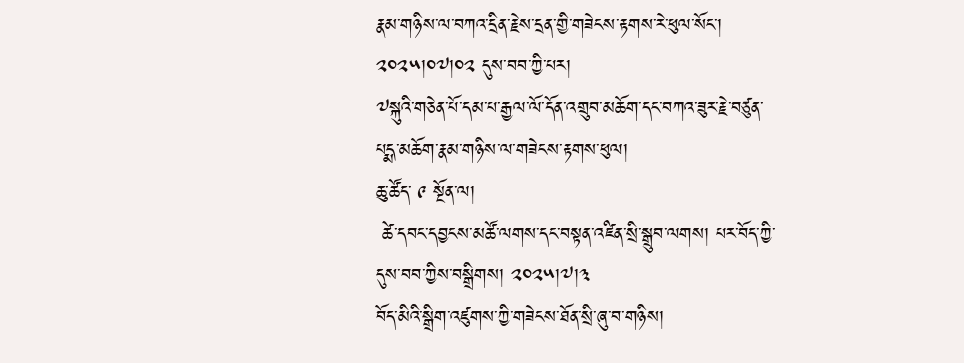རྣམ་གཉིས་ལ་བཀའ་དྲིན་རྗེས་དྲན་གྱི་གཟེངས་རྟགས་རེ་ཕུལ་སོང་།  ༢༠༢༥།༠༧།༠༢ དུས་བབ་ཀྱི་པར།
༧སྐུའི་གཅེན་པོ་དམ་པ་རྒྱལ་ལོ་དོན་འགྲུབ་མཆོག་དང་བཀའ་ཟུར་རྗེ་བཙུན་པདྨ་མཆོག་རྣམ་གཉིས་ལ་གཟེངས་རྟགས་ཕུལ།
ཆུ་ཚོད་ ༩ སྔོན་ལ།
 ཚེ་དབང་དབྱངས་མཚོ་ལགས་དང་བསྟན་འཛིན་སྲི་སྒྲུབ་ལགས། པར་བོད་ཀྱི་དུས་བབ་ཀྱིས་བསྒྲིགས། ༢༠༢༥།༧།༣
བོད་མིའི་སྒྲིག་འཛུགས་ཀྱི་གཟེངས་ཐོན་སྲི་ཞུ་བ་གཉིས།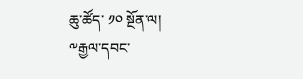ཆུ་ཚོད་ ༡༠ སྔོན་ལ།
༸རྒྱལ་དབང་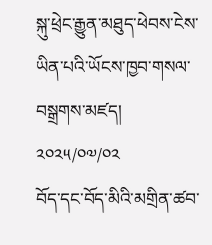སྐུ་ཕྲེང་རྒྱུན་མཐུད་ཕེབས་ངེས་ཡིན་པའི་ཡོངས་ཁྱབ་གསལ་བསྒྲགས་མཛད།
༢༠༢༥/༠༧/༠༢
བོད་དང་བོད་མིའི་མགྲིན་ཚབ་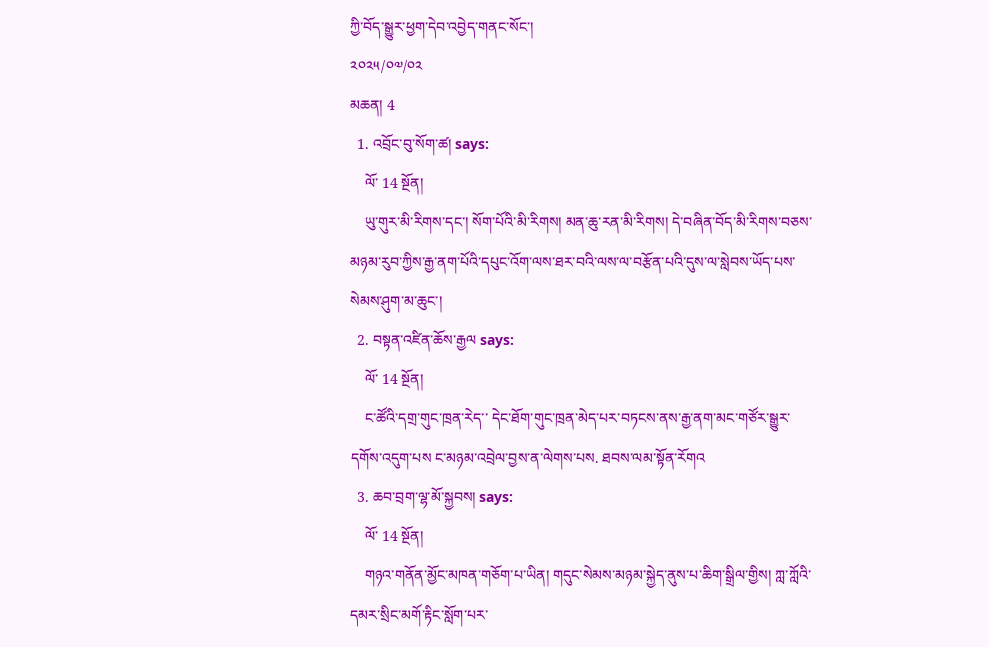ཀྱི་བོད་སྒྱུར་ཕྱག་དེབ་འབྱེད་གནང་སོང་།
༢༠༢༥/༠༧/༠༢
མཆན། 4
  1. འབྲོང་བུ་སོག་ཚ། says:
    ལོ་ 14 སྔོན།
    ཡུ་གུར་མི་རིགས་དང་། སོག་པོའི་མི་རིགས། མན་ཆུ་རན་མི་རིགས། དེ་བཞིན་བོད་མི་རིགས་བཅས་མཉམ་རུབ་ཀྱིས་རྒྱ་ནག་པོའི་དཔུང་འོག་ལས་ཐར་བའི་ལས་ལ་བརྩོན་པའི་དུས་ལ་སླེབས་ཡོད་པས་སེམས་ཤུག་མ་ཆུང་།
  2. བསྟན་འཛིན་ཆོས་རྒྱལ says:
    ལོ་ 14 སྔོན།
    ང་ཚོའི་དགྲ་གུང་ཁྲན་རེད་་ དེང་ཐོག་གུང་ཁྲན་མེད་པར་བཏངས་ནས་རྒྱ་ནག་མང་གཙོར་སྒྱུར་དགོས་འདུག་པས ང་མཉམ་འབྲེལ་བྱས་ན་ལེགས་པས. ཐབས་ལམ་སྟོན་རོགའ
  3. ཆབ་བྲག་ལྷ་མོ་སྐྱབས། says:
    ལོ་ 14 སྔོན།
    གཉའ་གནོན་མྱོང་མཁན་གཅོག་པ་ཡིན། གདུང་སེམས་མཉམ་སྐྱེད་ནུས་པ་ཆིག་སྒྲིལ་གྱིས། ཀླ་ཀློའི་དམར་སྲིང་མགོ་རྟིང་སློག་པར་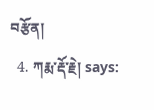བརྩོན།
  4. ཀརྨ་རྡོ་རྗེ། says: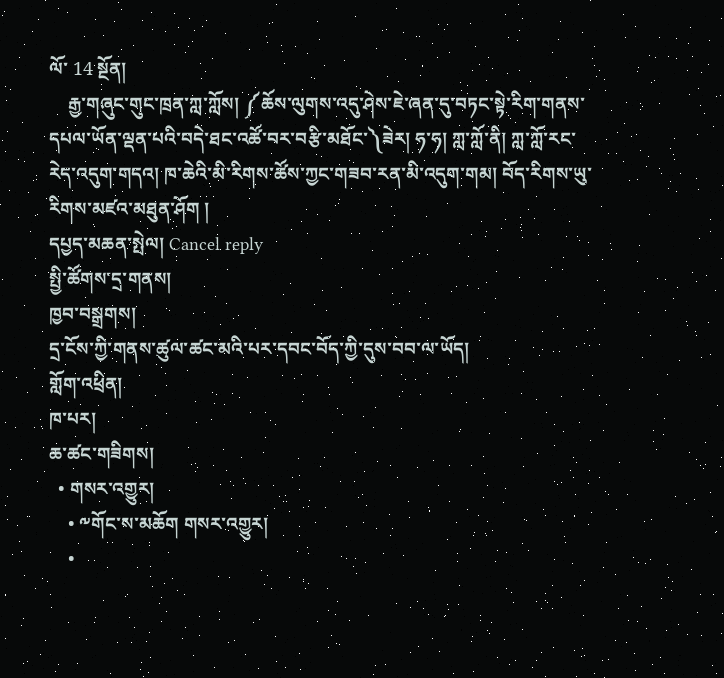ལོ་ 14 སྔོན།
    རྒྱ་གཞུང་གུང་ཁྲན་ཀླ་ཀློས། ༼ཆོས་ལུགས་འདུ་ཤེས་ཇེ་ཞན་དུ་བཏང་སྟེ་རིག་གནས་དཔལ་ཡོན་ལྡན་པའི་བདེ་ཐང་འཚོ་བར་བརྩི་མཐོང་༽ཟེར། ཧ་ཧ། ཀླ་ཀློ་ནི། ཀླ་ཀློ་རང་རེད་འདུག་གདའ། ཁ་ཆེའི་མི་རིགས་ཚོས་ཀྱང་གཟབ་རན་མི་འདུག་གམ། བོད་རིགས་ཡུ་རིགས་མཛའ་མཐུན་ཤོག །
དཔྱད་མཆན་སྤེལ། Cancel reply
སྤྱི་ཚོགས་དྲ་གནས།
ཁྱབ་བསྒྲགས།
དྲ་ངོས་ཀྱི་གནས་ཚུལ་ཚང་མའི་པར་དབང་བོད་ཀྱི་དུས་བབ་ལ་ཡོད།
གློག་འཕྲིན།
ཁ་པར།
ཆ་ཚང་གཟིགས།
  • གསར་འགྱུར།
    • ༸གོང་ས་མཆོག གསར་འགྱུར།
    •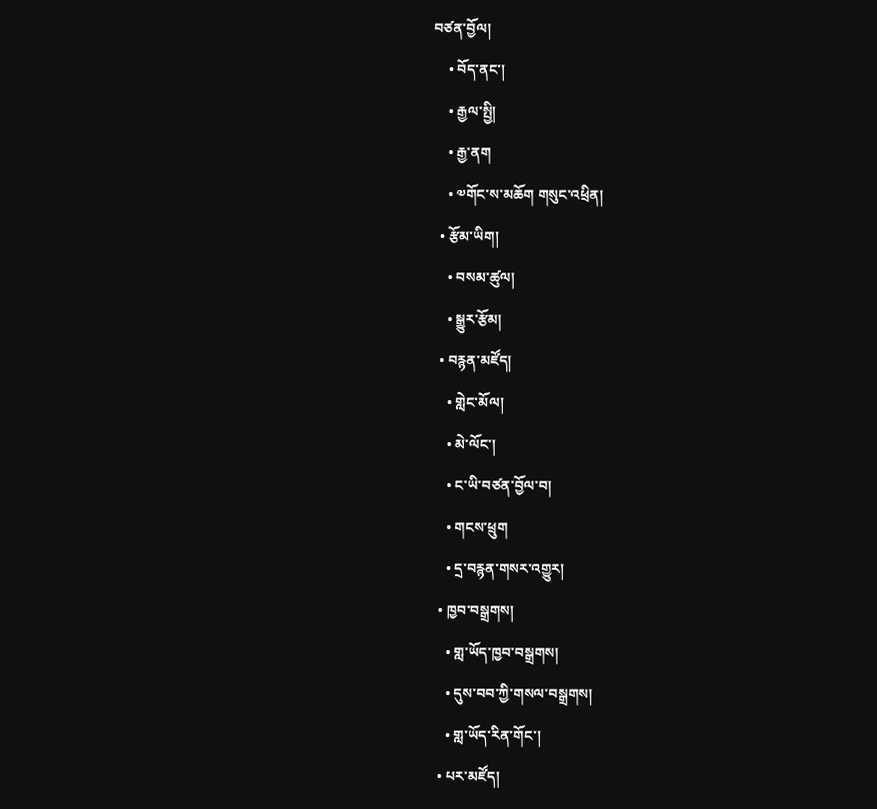བཙན་བྱོལ།
    • བོད་ནང་།
    • རྒྱལ་སྤྱི།
    • རྒྱ་ནག
    • ༧གོང་ས་མཆོག གསུང་འཕྲིན།
  • རྩོམ་ཡིག།
    • བསམ་ཚུལ།
    • སྒྱུར་རྩོམ།
  • བརྙན་མཛོད།
    • གླེང་མོལ།
    • མེ་ལོང་།
    • ང་ཡི་བཙན་བྱོལ་བ།
    • གངས་ཕྲུག
    • དྲ་བརྙན་གསར་འགྱུར།
  • ཁྱབ་བསྒྲགས།
    • གླ་ཡོད་ཁྱབ་བསྒྲགས།
    • དུས་བབ་ཀྱི་གསལ་བསྒྲགས།
    • གླ་ཡོད་རིན་གོང་།
  • པར་མཛོད།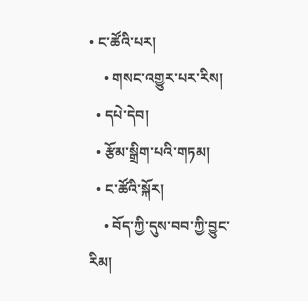• ང་ཚོའི་པར།
    • གསང་འགྱུར་པར་རིས།
  • དཔེ་དེབ།
  • རྩོམ་སྒྲིག་པའི་གཏམ།
  • ང་ཚོའི་སྐོར།
    • བོད་ཀྱི་དུས་བབ་ཀྱི་བྱུང་རིམ།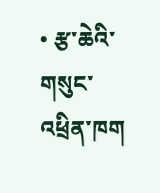• རྩ་ཆེའི་གསུང་འཕྲིན་ཁག